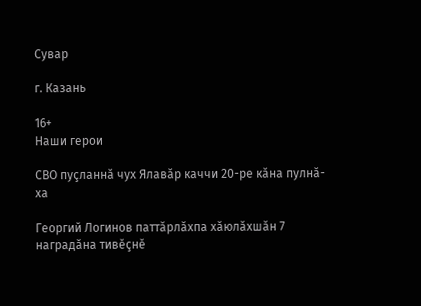Сувар

г. Казань

16+
Нaши герои

СВО пуçланнă чух Ялавăр каччи 20-ре кăна пулнă-ха

Георгий Логинов паттăрлăхпа хăюлăхшăн 7 наградăна тивӗçнӗ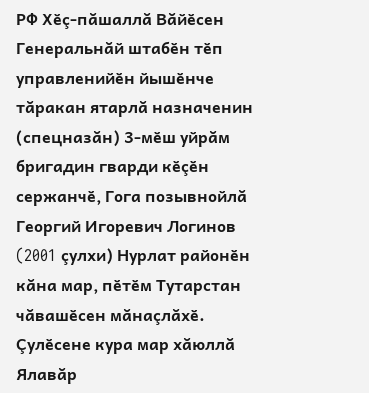РФ Хӗç-пăшаллă Вăйӗсен Генеральнăй штабӗн тӗп управленийӗн йышӗнче тăракан ятарлă назначенин (спецназăн) 3-мӗш уйрăм бригадин гварди кӗçӗн сержанчӗ, Гога позывнойлă Георгий Игоревич Логинов (2001 çулхи) Нурлат районӗн кăна мар, пӗтӗм Тутарстан чăвашӗсен мăнаçлăхӗ. Çулӗсене кура мар хăюллă Ялавăр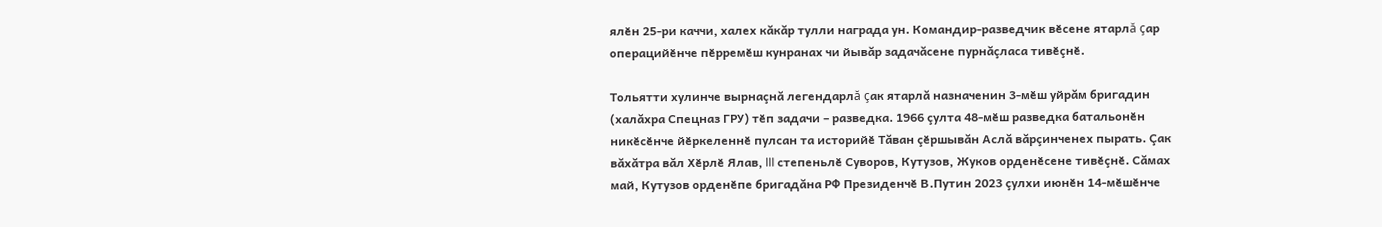ялӗн 25-ри каччи, халех кăкăр тулли награда ун. Командир-разведчик вӗсене ятарлă çар операцийӗнче пӗрремӗш кунранах чи йывăр задачăсене пурнăçласа тивӗçнӗ.

Тольятти хулинче вырнаçнă легендарлă çак ятарлă назначенин 3-мӗш уйрăм бригадин (халăхра Спецназ ГРУ) тӗп задачи – разведка. 1966 çулта 48-мӗш разведка батальонӗн никӗсӗнче йӗркеленнӗ пулсан та историйӗ Тăван çӗршывăн Аслă вăрçинченех пырать. Çак вăхăтра вăл Хӗрлӗ Ялав, III степеньлӗ Суворов, Кутузов, Жуков орденӗсене тивӗçнӗ. Сăмах май, Кутузов орденӗпе бригадăна РФ Президенчӗ В.Путин 2023 çулхи июнӗн 14-мӗшӗнче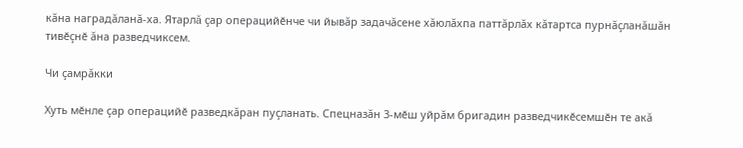кăна наградăланă-ха. Ятарлă çар операцийӗнче чи йывăр задачăсене хăюлăхпа паттăрлăх кăтартса пурнăçланăшăн тивӗçнӗ ăна разведчиксем.

Чи çамрăкки

Хуть мӗнле çар операцийӗ разведкăран пуçланать. Спецназăн 3-мӗш уйрăм бригадин разведчикӗсемшӗн те акă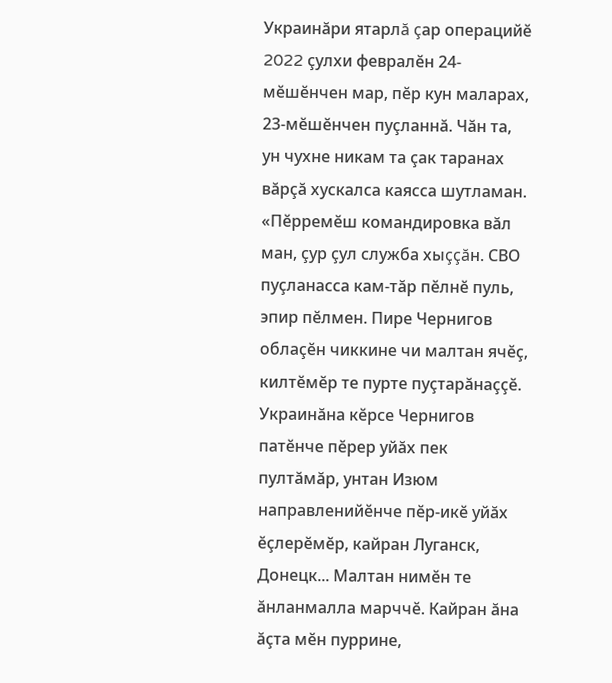Украинăри ятарлă çар операцийӗ 2022 çулхи февралӗн 24-мӗшӗнчен мар, пӗр кун маларах, 23-мӗшӗнчен пуçланнă. Чăн та, ун чухне никам та çак таранах вăрçă хускалса каясса шутламан. «Пӗрремӗш командировка вăл ман, çур çул служба хыççăн. СВО пуçланасса кам-тăр пӗлнӗ пуль, эпир пӗлмен. Пире Чернигов облаçӗн чиккине чи малтан ячӗç, килтӗмӗр те пурте пуçтарăнаççӗ. Украинăна кӗрсе Чернигов патӗнче пӗрер уйăх пек пултăмăр, унтан Изюм направленийӗнче пӗр-икӗ уйăх ӗçлерӗмӗр, кайран Луганск, Донецк... Малтан нимӗн те ăнланмалла марччӗ. Кайран ăна ăçта мӗн пуррине,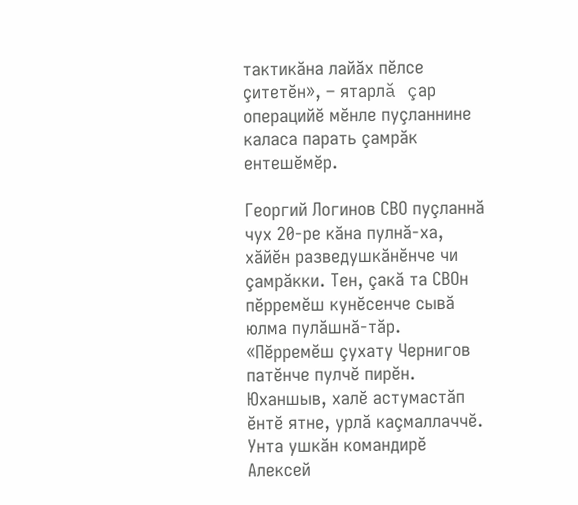тактикăна лайăх пӗлсе çитетӗн», – ятарлă çар операцийӗ мӗнле пуçланнине каласа парать çамрăк ентешӗмӗр.

Георгий Логинов СВО пуçланнă чух 20-ре кăна пулнă-ха, хăйӗн разведушкăнӗнче чи çамрăкки. Тен, çакă та СВОн пӗрремӗш кунӗсенче сывă юлма пулăшнă-тăр. «Пӗрремӗш çухату Чернигов патӗнче пулчӗ пирӗн. Юханшыв, халӗ астумастăп ӗнтӗ ятне, урлă каçмаллаччӗ. Унта ушкăн командирӗ Алексей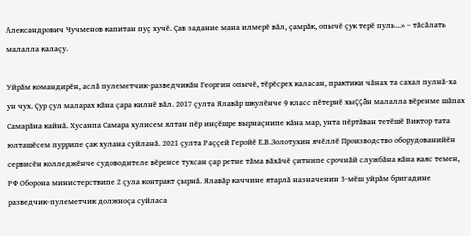Александрович Чучменов капитан пуç хучӗ. Çав задание мана илмерӗ вăл, çамрăк, опычӗ çук терӗ пуль...» – тăсăлать малалла калаçу.

Уйрăм командирӗн, аслă пулеметчик-разведчикăн Георгин опычӗ, тӗрӗсрех каласан, практики чăнах та сахал пулнă-ха ун чух. Çур çул маларах кăна çара килнӗ вăл. 2017 çулта Ялавăр шкулӗнче 9 класс пӗтернӗ хыççăн малалла вӗренме шăпах Самарăна кайнă. Хусанпа Самара хулисем ялтан пӗр инçӗшре вырнаçнипе кăна мар, унта пӗртăван тетӗшӗ Виктор тата юлташӗсем пуррипе çак хулана суйланă. 2021 çулта Раççей Геройӗ Е.В.Золотухин ячӗллӗ Производство оборудованийӗн сервисӗн колледжӗнче судоводителе вӗренсе тухсан çар ретне тăма вăхăчӗ çитнипе срочнăй службăна кăна каяс темен, РФ Оборона министерствипе 2 çула контракт çырнă. Ялавăр каччине ятарлă назначенин 3-мӗш уйрăм бригадине разведчик-пулеметчик должноçа суйласа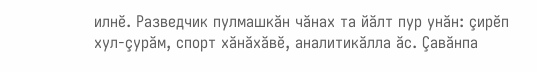илнӗ. Разведчик пулмашкăн чăнах та йăлт пур унăн: çирӗп хул-çурăм, спорт хăнăхăвӗ, аналитикăлла ăс. Çавăнпа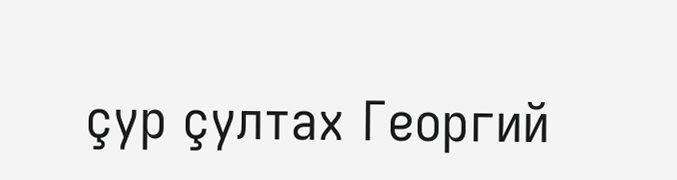çур çултах Георгий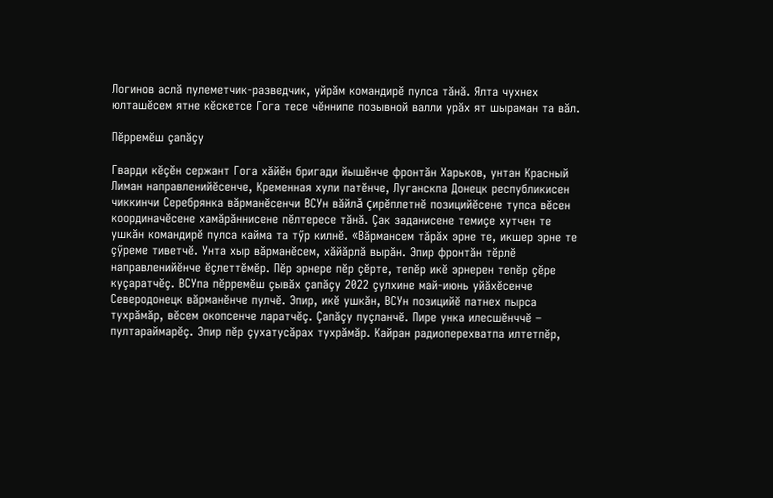Логинов аслă пулеметчик-разведчик, уйрăм командирӗ пулса тăнă. Ялта чухнех юлташӗсем ятне кӗскетсе Гога тесе чӗннипе позывной валли урăх ят шыраман та вăл.

Пӗрремӗш çапăçу

Гварди кӗçӗн сержант Гога хăйӗн бригади йышӗнче фронтăн Харьков, унтан Красный Лиман направленийӗсенче, Кременная хули патӗнче, Луганскпа Донецк республикисен чиккинчи Серебрянка вăрманӗсенчи ВСУн вăйлă çирӗплетнӗ позицийӗсене тупса вӗсен координачӗсене хамăрăннисене пӗлтересе тăнă. Çак заданисене темиçе хутчен те ушкăн командирӗ пулса кайма та тӳр килнӗ. «Вăрмансем тăрăх эрне те, икшер эрне те çӳреме тиветчӗ. Унта хыр вăрманӗсем, хăйăрлă вырăн. Эпир фронтăн тӗрлӗ направленийӗнче ӗçлеттӗмӗр. Пӗр эрнере пӗр çӗрте, тепӗр икӗ эрнерен тепӗр çӗре куçаратчӗç. ВСУпа пӗрремӗш çывăх çапăçу 2022 çулхине май-июнь уйăхӗсенче Северодонецк вăрманӗнче пулчӗ. Эпир, икӗ ушкăн, ВСУн позицийӗ патнех пырса тухрăмăр, вӗсем окопсенче ларатчӗç. Çапăçу пуçланчӗ. Пире унка илесшӗнччӗ – пултараймарӗç. Эпир пӗр çухатусăрах тухрăмăр. Кайран радиоперехватпа илтетпӗр,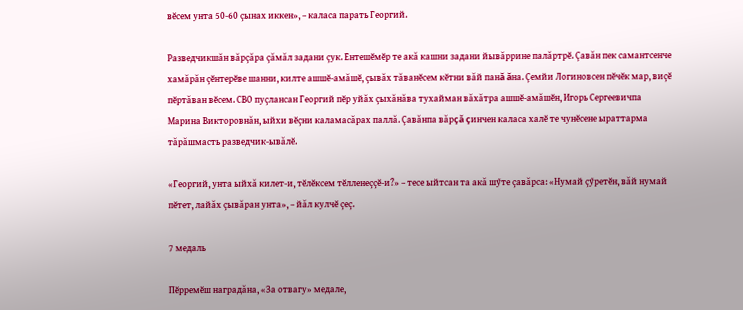вӗсем унта 50-60 çынах иккен», – каласа парать Георгий.

Разведчикшăн вăрçăра çăмăл задани çук. Ентешӗмӗр те акă кашни задани йывăррине палăртрӗ. Çавăн пек самантсенче хамăрăн çӗнтерӗве шанни, килте ашшӗ-амăшӗ, çывăх тăванӗсем кӗтни вăй панă ăна. Çемйи Логиновсен пӗчӗк мар, виçӗ пӗртăван вӗсем. СВО пуçлансан Георгий пӗр уйăх çыхăнăва тухайман вăхăтра ашшӗ-амăшӗн, Игорь Сергеевичпа Марина Викторовнăн, ыйхи вӗçни каламасăрах паллă. Çавăнпа вăрçă çинчен каласа халӗ те чунӗсене ыраттарма тăрăшмасть разведчик-ывăлӗ.

«Георгий, унта ыйхă килет-и, тӗлӗксем тӗлленеççӗ-и?» – тесе ыйтсан та акă шӳте çавăрса: «Нумай çӳретӗн, вăй нумай пӗтет, лайăх çывăран унта», – йăл кулчӗ çеç.

7 медаль

Пӗрремӗш наградăна, «За отвагу» медале,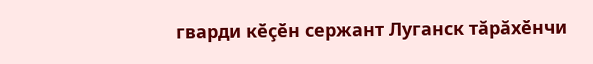гварди кӗçӗн сержант Луганск тăрăхӗнчи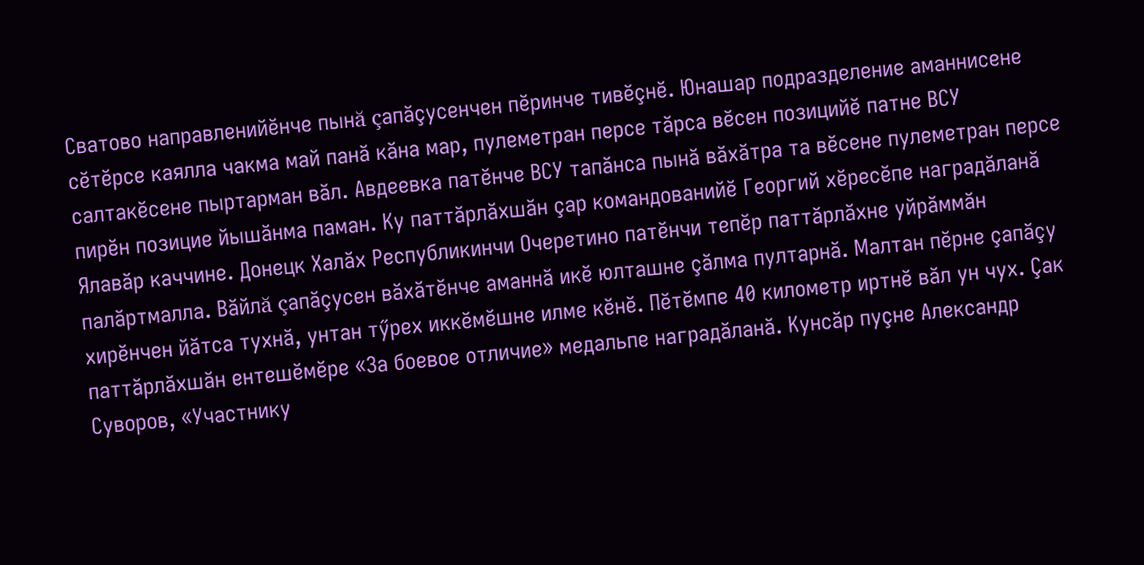Сватово направленийӗнче пынă çапăçусенчен пӗринче тивӗçнӗ. Юнашар подразделение аманнисене сӗтӗрсе каялла чакма май панă кăна мар, пулеметран персе тăрса вӗсен позицийӗ патне ВСУ салтакӗсене пыртарман вăл. Авдеевка патӗнче ВСУ тапăнса пынă вăхăтра та вӗсене пулеметран персе пирӗн позицие йышăнма паман. Ку паттăрлăхшăн çар командованийӗ Георгий хӗресӗпе наградăланă Ялавăр каччине. Донецк Халăх Республикинчи Очеретино патӗнчи тепӗр паттăрлăхне уйрăммăн палăртмалла. Вăйлă çапăçусен вăхăтӗнче аманнă икӗ юлташне çăлма пултарнă. Малтан пӗрне çапăçу хирӗнчен йăтса тухнă, унтан тӳрех иккӗмӗшне илме кӗнӗ. Пӗтӗмпе 40 километр иртнӗ вăл ун чух. Çак паттăрлăхшăн ентешӗмӗре «За боевое отличие» медальпе наградăланă. Кунсăр пуçне Александр Суворов, «Участнику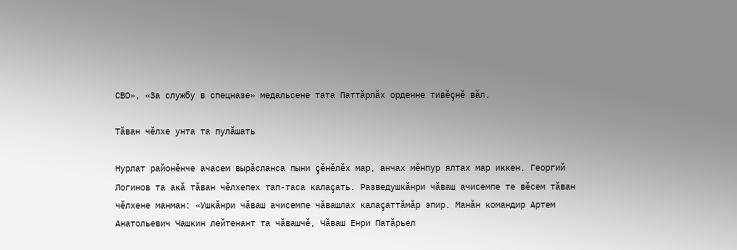СВО», «За службу в спецназе» медальсене тата Паттăрлăх орденне тивӗçнӗ вăл.

Тăван чӗлхе унта та пулăшать

Нурлат районӗнче ачасем вырăсланса пыни çӗнӗлӗх мар, анчах мӗнпур ялтах мар иккен. Георгий Логинов та акă тăван чӗлхепех тап-таса калаçать. Разведушкăнри чăваш ачисемпе те вӗсем тăван чӗлхене манман: «Ушкăнри чăваш ачисемпе чăвашлах калаçаттăмăр эпир. Манăн командир Артем Анатольевич Чашкин лейтенант та чăвашчӗ, Чăваш Енри Патăрьел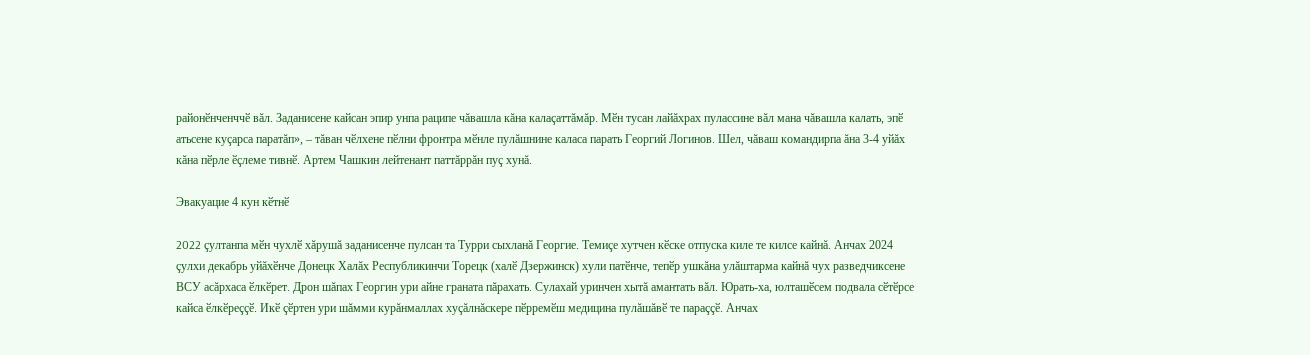районӗнченччӗ вăл. Заданисене кайсан эпир унпа раципе чăвашла кăна калаçаттăмăр. Мӗн тусан лайăхрах пулассине вăл мана чăвашла калать, эпӗ атьсене куçарса паратăп», – тăван чӗлхене пӗлни фронтра мӗнле пулăшнине каласа парать Георгий Логинов. Шел, чăваш командирпа ăна 3-4 уйăх кăна пӗрле ӗçлеме тивнӗ. Артем Чашкин лейтенант паттăррăн пуç хунă.

Эвакуацие 4 кун кӗтнӗ

2022 çултанпа мӗн чухлӗ хăрушă заданисенче пулсан та Турри сыхланă Георгие. Темиçе хутчен кӗске отпуска киле те килсе кайнă. Анчах 2024 çулхи декабрь уйăхӗнче Донецк Халăх Республикинчи Торецк (халӗ Дзержинск) хули патӗнче, тепӗр ушкăна улăштарма кайнă чух разведчиксене ВСУ асăрхаса ӗлкӗрет. Дрон шăпах Георгин ури айне граната пăрахать. Сулахай уринчен хытă амантать вăл. Юрать-ха, юлташӗсем подвала сӗтӗрсе кайса ӗлкӗреççӗ. Икӗ çӗртен ури шăмми курăнмаллах хуçăлнăскере пӗрремӗш медицина пулăшăвӗ те параççӗ. Анчах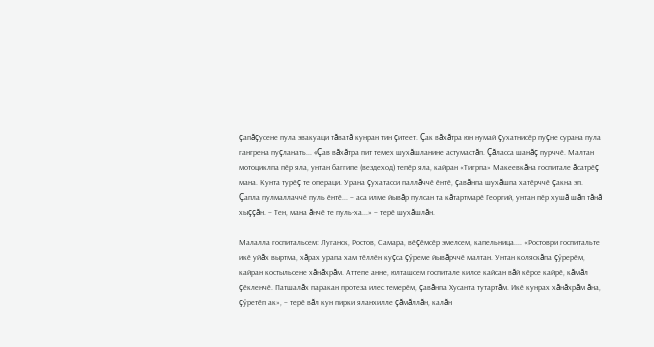çапăçусене пула эвакуаци тăватă кунран тин çитеет. Çак вăхăтра юн нумай çухатнисӗр пуçне сурана пула гангрена пуçланать... «Çав вăхăтра пит темех шухăшланине астумастăп. Çăласса шанăç пурччӗ. Малтан мотоциклпа пӗр яла, унтан баггипе (вездеход) тепӗр яла, кайран «Тигрпа» Макеевкăна госпитале ăсатрӗç мана. Кунта турӗç те операци. Урана çухатасси паллăччӗ ӗнтӗ, çавăнпа шухăшпа хатӗрччӗ çакна эп. Çапла пулмаллаччӗ пуль ӗнтӗ... – аса илме йывăр пулсан та кăтартмарӗ Георгий, унтан пӗр хушă шăп тăнă хыççăн. – Тен, мана ăнчӗ те пуль-ха...» – терӗ шухăшлăн.

Малалла госпитальсем: Луганск, Ростов, Самара, вӗçӗмсӗр эмелсем, капельница.... «Ростоври госпитальте икӗ уйăх выртма, хăрах урапа хам тӗллӗн куçса çӳреме йывăрччӗ малтан. Унтан коляскăпа çӳрерӗм, кайран костыльсене хăнăхрăм. Аттепе анне, юлташсем госпитале килсе кайсан вăй кӗрсе кайрӗ, кăмăл çӗкленчӗ. Патшалăх паракан протеза илес темерӗм, çавăнпа Хусанта тутартăм. Икӗ кунрах хăнăхрăм ăна, çӳретӗп ак», – терӗ вăл кун пирки яланхилле çăмăллăн, калăн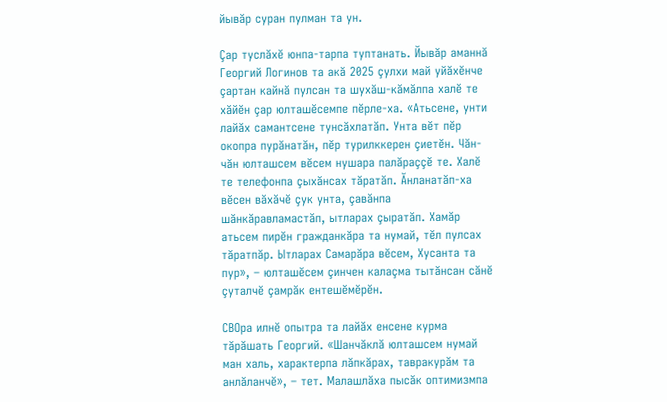йывăр суран пулман та ун.

Çар туслăхӗ юнпа-тарпа туптанать. Йывăр аманнă Георгий Логинов та акă 2025 çулхи май уйăхӗнче çартан кайнă пулсан та шухăш-кăмăлпа халӗ те хăйӗн çар юлташӗсемпе пӗрле-ха. «Атьсене, унти лайăх самантсене тунсăхлатăп. Унта вӗт пӗр окопра пурăнатăн, пӗр турилккерен çиетӗн. Чăн-чăн юлташсем вӗсем нушара палăраççӗ те. Халӗ те телефонпа çыхăнсах тăратăп. Ăнланатăп-ха вӗсен вăхăчӗ çук унта, çавăнпа шăнкăравламастăп, ытларах çыратăп. Хамăр атьсем пирӗн гражданкăра та нумай, тӗл пулсах тăратпăр. Ытларах Самарăра вӗсем, Хусанта та пур», – юлташӗсем çинчен калаçма тытăнсан сăнӗ çуталчӗ çамрăк ентешӗмӗрӗн.

СВОра илнӗ опытра та лайăх енсене курма тăрăшать Георгий. «Шанчăклă юлташсем нумай ман халь, характерпа лăпкăрах, тавракурăм та анлăланчӗ», – тет. Малашлăха пысăк оптимизмпа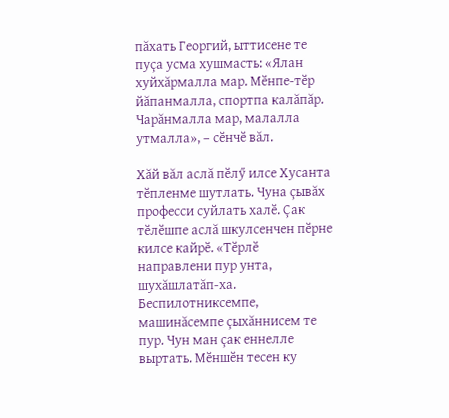пăхать Георгий, ыттисене те пуçа усма хушмасть: «Ялан хуйхăрмалла мар. Мӗнпе-тӗр йăпанмалла, спортпа калăпăр. Чарăнмалла мар, малалла утмалла», – сӗнчӗ вăл.

Хăй вăл аслă пӗлӳ илсе Хусанта тӗпленме шутлать. Чуна çывăх професси суйлать халӗ. Çак тӗлӗшпе аслă шкулсенчен пӗрне килсе кайрӗ. «Тӗрлӗ направлени пур унта, шухăшлатăп-ха. Беспилотниксемпе, машинăсемпе çыхăннисем те пур. Чун ман çак еннелле выртать. Мӗншӗн тесен ку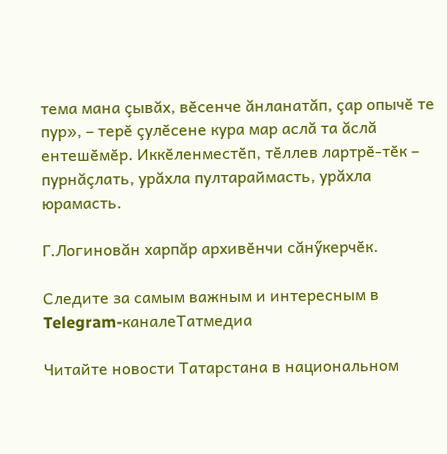тема мана çывăх, вӗсенче ăнланатăп, çар опычӗ те пур», – терӗ çулӗсене кура мар аслă та ăслă ентешӗмӗр. Иккӗленместӗп, тӗллев лартрӗ-тӗк – пурнăçлать, урăхла пултараймасть, урăхла юрамасть.

Г.Логиновăн харпăр архивӗнчи сăнӳкерчӗк.

Следите за самым важным и интересным в Telegram-каналеТатмедиа

Читайте новости Татарстана в национальном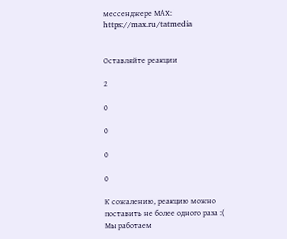мессенджере MАХ: https://max.ru/tatmedia


Оставляйте реакции

2

0

0

0

0

К сожалению, реакцию можно поставить не более одного раза :(
Мы работаем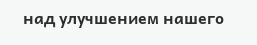над улучшением нашего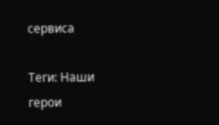сервиса

Теги: Наши герои